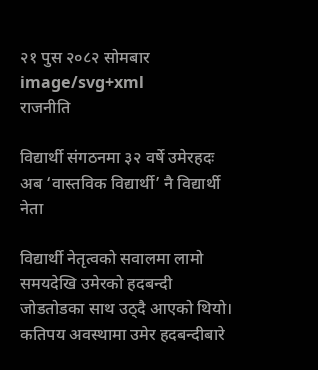२१ पुस २०८२ सोमबार
image/svg+xml
राजनीति

विद्यार्थी संगठनमा ३२ वर्षे उमेरहदः अब ‘वास्तविक विद्यार्थी’ नै विद्यार्थी नेता

विद्यार्थी नेतृत्वको सवालमा लामो समयदेखि उमेरको हदबन्दी जोडतोडका साथ उठ्दै आएको थियो। कतिपय अवस्थामा उमेर हदबन्दीबारे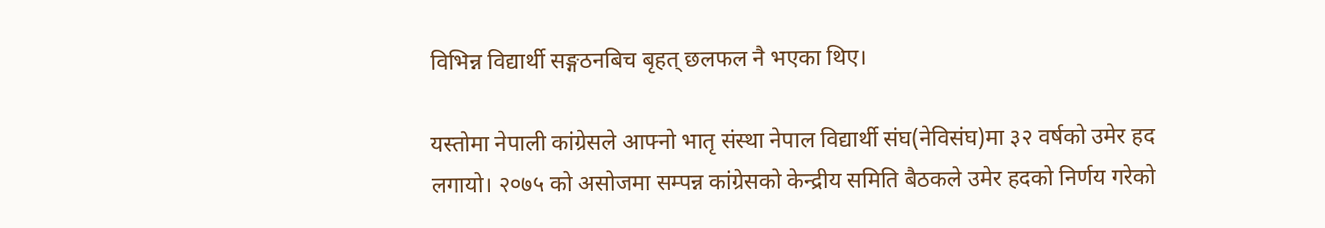विभिन्न विद्यार्थी सङ्गठनबिच बृहत् छलफल नै भएका थिए।

यस्तोमा नेपाली कांग्रेसले आफ्नो भातृ संस्था नेपाल विद्यार्थी संघ(नेविसंघ)मा ३२ वर्षको उमेर हद लगायो। २०७५ को असोजमा सम्पन्न कांग्रेसको केन्द्रीय समिति बैठकले उमेर हदको निर्णय गरेको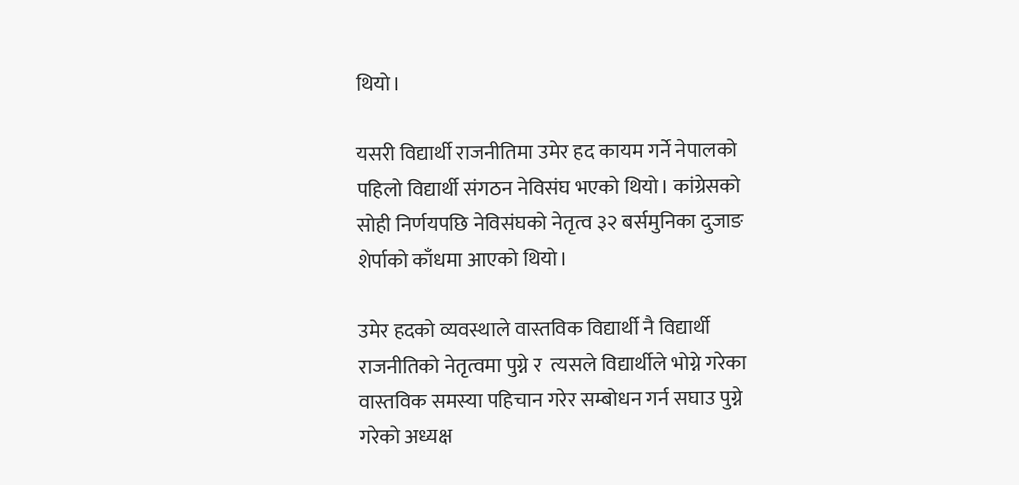थियो।

यसरी विद्यार्थी राजनीतिमा उमेर हद कायम गर्ने नेपालको पहिलो विद्यार्थी संगठन नेविसंघ भएको थियो। कांग्रेसको सोही निर्णयपछि नेविसंघको नेतृत्व ३२ बर्समुनिका दुजाङ शेर्पाको काँधमा आएको थियो।

उमेर हदको व्यवस्थाले वास्तविक विद्यार्थी नै विद्यार्थी राजनीतिको नेतृत्वमा पुग्ने र  त्यसले विद्यार्थीले भोग्ने गरेका वास्तविक समस्या पहिचान गरेर सम्बोधन गर्न सघाउ पुग्ने गरेको अध्यक्ष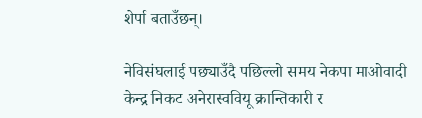शेर्पा बताउँछन्।

नेविसंघलाई पछ्याउँदै पछिल्लो समय नेकपा माओवादी केन्द्र निकट अनेरास्ववियू क्रान्तिकारी र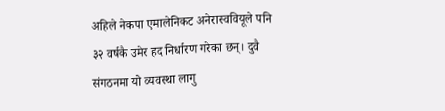अहिले नेकपा एमालेनिकट अनेरास्ववियूले पनि ३२ वर्षकै उमेर हद निर्धारण गरेका छन्। दुवै संगठनमा यो व्यवस्था लागु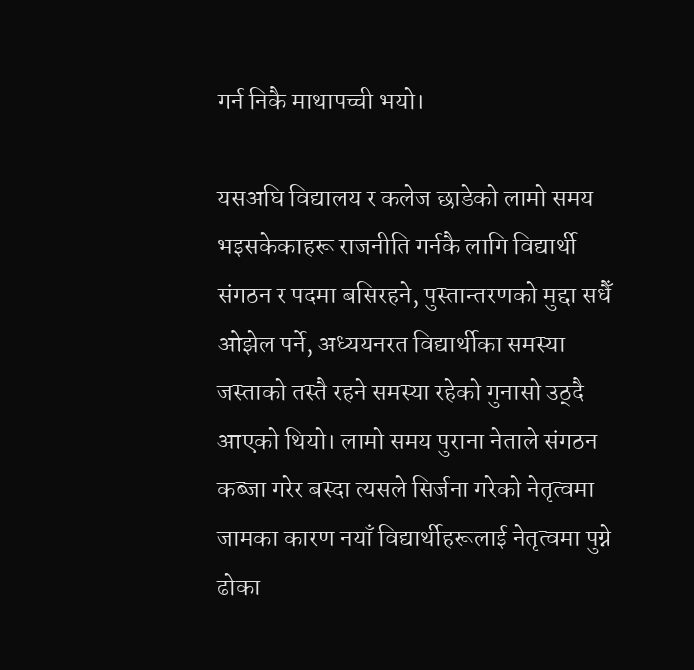गर्न निकै माथापच्ची भयो।

यसअघि विद्यालय र कलेज छाडेको लामो समय भइसकेकाहरू राजनीति गर्नकै लागि विद्यार्थी संगठन र पदमा बसिरहने, पुस्तान्तरणको मुद्दा सधैँ ओझेल पर्ने, अध्ययनरत विद्यार्थीका समस्या जस्ताको तस्तै रहने समस्या रहेको गुनासो उठ्दै आएको थियो। लामो समय पुराना नेताले संगठन कब्जा गरेर बस्दा त्यसले सिर्जना गरेको नेतृत्वमा जामका कारण नयाँ विद्यार्थीहरूलाई नेतृत्वमा पुग्ने ढोका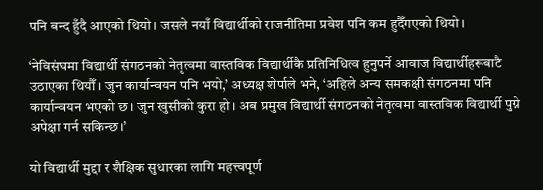पनि बन्द हुँदै आएको थियो। जसले नयाँ विद्यार्थीको राजनीतिमा प्रवेश पनि कम हुदैँगएको थियो।

‘नेविसंघमा विद्यार्थी संगठनको नेतृत्वमा वास्तविक विद्यार्थीकै प्रतिनिधित्व हुनुपर्ने आवाज विद्यार्थीहरूबाटै उठाएका थियौँ। जुन कार्यान्वयन पनि भयो,’ अध्यक्ष शेर्पाले भने, ‘अहिले अन्य समकक्षी संगठनमा पनि कार्यान्वयन भएको छ। जुन खुसीको कुरा हो। अब प्रमुख विद्यार्थी संगठनको नेतृत्वमा वास्तविक विद्यार्थी पुग्ने अपेक्षा गर्न सकिन्छ।’

यो विद्यार्थी मुद्दा र शैक्षिक सुधारका लागि महत्त्वपूर्ण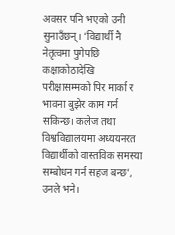अवसर पनि भएको उनी सुनाउँछन्। ‘विद्यार्थी नै नेतृत्वमा पुगेपछि कक्षाकोठादेखि परीक्षासम्मको पिर मार्का र भावना बुझेर काम गर्न सकिन्छ। कलेज तथा विश्वविद्यालयमा अध्ययनरत विद्यार्थीको वास्तविक समस्या सम्बोधन गर्न सहज बन्छ’, उनले भने।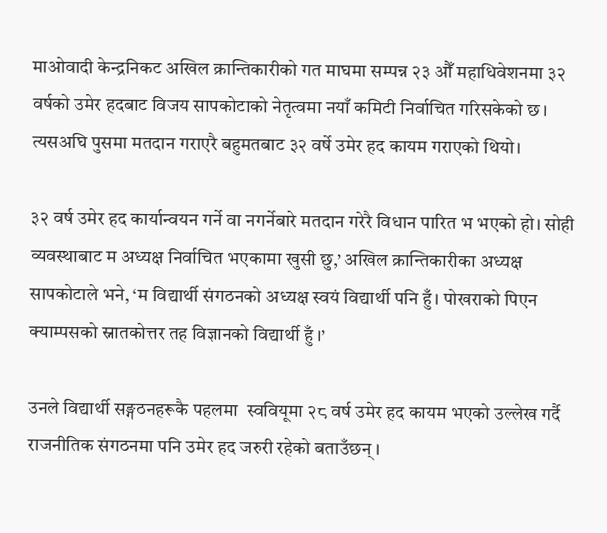माओवादी केन्द्रनिकट अखिल क्रान्तिकारीको गत माघमा सम्पन्न २३ औँ महाधिवेशनमा ३२ वर्षको उमेर हदबाट विजय सापकोटाको नेतृत्वमा नयाँ कमिटी निर्वाचित गरिसकेको छ। त्यसअघि पुसमा मतदान गराएरै बहुमतबाट ३२ वर्षे उमेर हद कायम गराएको थियो।

३२ वर्ष उमेर हद कार्यान्वयन गर्ने वा नगर्नेबारे मतदान गरेरै विधान पारित भ भएको हो। सोही व्यवस्थाबाट म अध्यक्ष निर्वाचित भएकामा खुसी छु,’ अखिल क्रान्तिकारीका अध्यक्ष सापकोटाले भने, ‘म विद्यार्थी संगठनको अध्यक्ष स्वयं विद्यार्थी पनि हुँ। पोखराको पिएन क्याम्पसको स्नातकोत्तर तह विज्ञानको विद्यार्थी हुँ ।’

उनले विद्यार्थी सङ्गठनहरूकै पहलमा  स्ववियूमा २८ वर्ष उमेर हद कायम भएको उल्लेख गर्दै राजनीतिक संगठनमा पनि उमेर हद जरुरी रहेको बताउँछन्।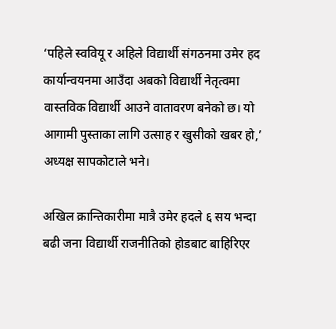‘पहिले स्ववियू र अहिले विद्यार्थी संगठनमा उमेर हद कार्यान्वयनमा आउँदा अबको विद्यार्थी नेतृत्वमा वास्तविक विद्यार्थी आउने वातावरण बनेको छ। यो आगामी पुस्ताका लागि उत्साह र खुसीको खबर हो,’ अध्यक्ष सापकोटाले भने।

अखिल क्रान्तिकारीमा मात्रै उमेर हदले ६ सय भन्दा बढी जना विद्यार्थी राजनीतिको होडबाट बाहिरिएर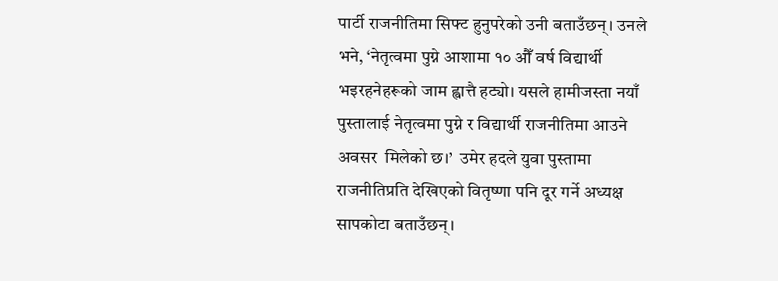पार्टी राजनीतिमा सिफ्ट हुनुपरेको उनी बताउँछन्। उनले भने, ‘नेतृत्वमा पुग्ने आशामा १० औँ वर्ष विद्यार्थी भइरहनेहरूको जाम ह्वात्तै हट्यो। यसले हामीजस्ता नयाँ पुस्तालाई नेतृत्वमा पुग्ने र विद्यार्थी राजनीतिमा आउने अवसर  मिलेको छ।’  उमेर हदले युवा पुस्तामा राजनीतिप्रति देखिएको वितृष्णा पनि दूर गर्ने अध्यक्ष सापकोटा बताउँछन्।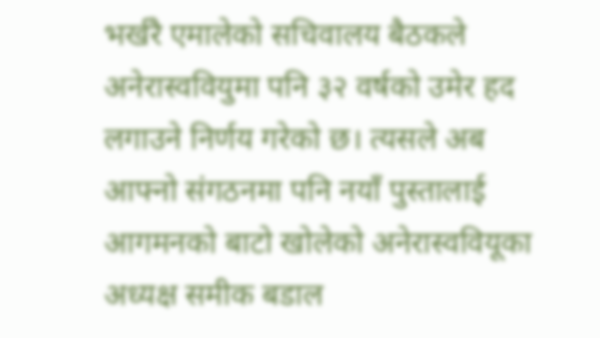भर्खरै एमालेको सचिवालय बैठकले अनेरास्ववियुमा पनि ३२ वर्षको उमेर हद लगाउने निर्णय गरेको छ। त्यसले अब आफ्नो संगठनमा पनि नयाँ पुस्तालाई आगमनको बाटो खोलेको अनेरास्ववियूका अध्यक्ष समीक बडाल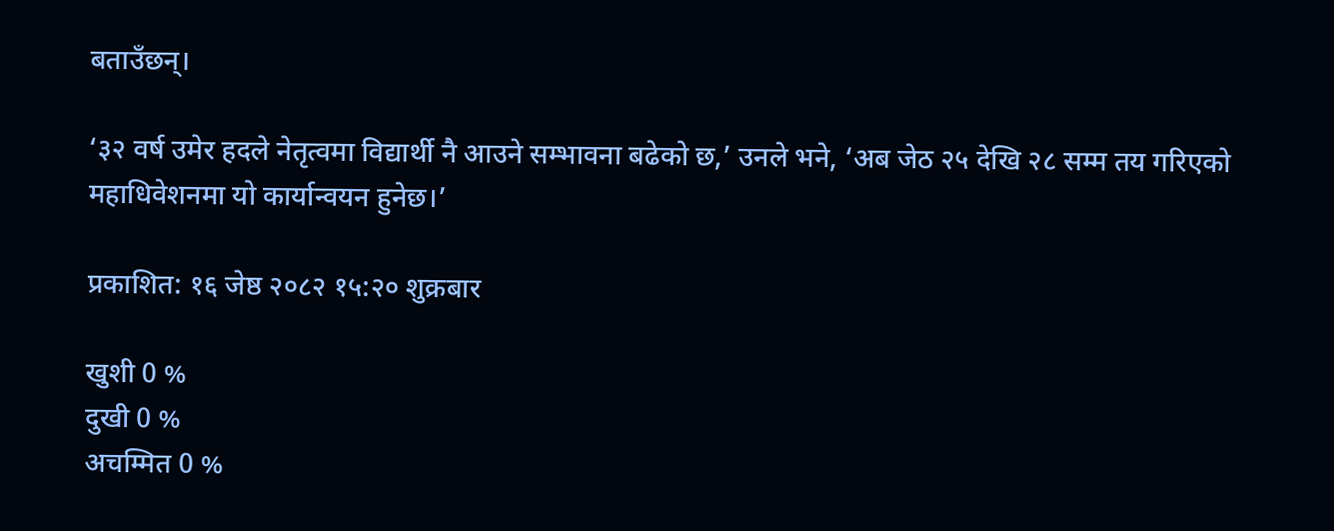बताउँछन्।

‘३२ वर्ष उमेर हदले नेतृत्वमा विद्यार्थी नै आउने सम्भावना बढेको छ,’ उनले भने, ‘अब जेठ २५ देखि २८ सम्म तय गरिएको महाधिवेशनमा यो कार्यान्वयन हुनेछ।’

प्रकाशित: १६ जेष्ठ २०८२ १५:२० शुक्रबार

खुशी 0 %
दुखी 0 %
अचम्मित 0 %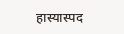हास्यास्पद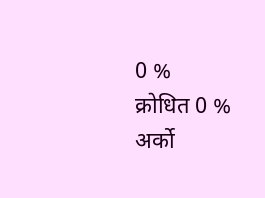0 %
क्रोधित 0 %
अर्को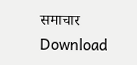समाचार
Download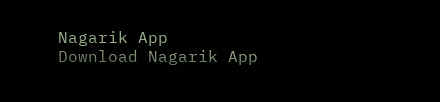Nagarik App
Download Nagarik App